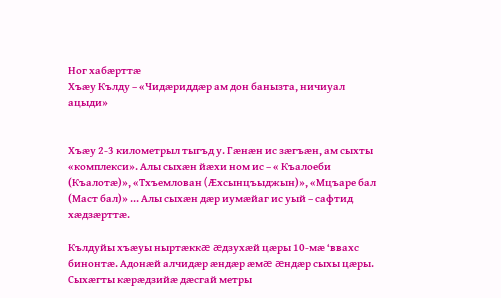Ног хабæрттæ
Хъæу Кълду – «Чидæриддæр ам дон банызта, ничиуал ацыди»


Хъæу 2-3 километрыл тыгъд у. Гæнæн ис зæгъæн, ам сыхты «комплекси». Алы сыхæн йæхи ном ис – « Къалоеби (Къалотæ)», «Тхъемлован (Æхсынцъыджын)», «Мцъаре бал (Маст бал)» ... Алы сыхæн дæр иумæйаг ис уый – сафтид хæдзæрттæ.

Кълдуйы хъæуы ныртæккæ æдзухæй цæры 10-мæ ‘ввахс бинонтæ. Адонæй алчидæр æндæр æмæ æндæр сыхы цæры. Сыхæгты кæрæдзийæ дæсгай метры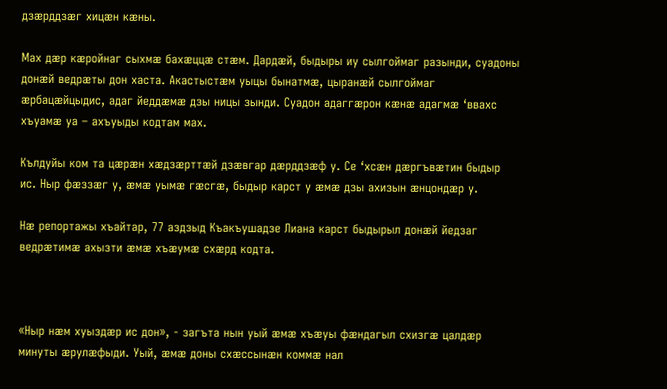дзæрддзæг хицæн кæны.

Мах дæр кæройнаг сыхмæ бахæццæ стæм. Дардæй, быдыры иу сылгоймаг разынди, суадоны донæй ведрæты дон хаста. Акастыстæм уыцы бынатмæ, цыранæй сылгоймаг æрбацæйцыдис, адаг йеддæмæ дзы ницы зынди. Суадон адаггæрон кæнæ адагмæ ‘ввахс хъуамæ уа – ахъуыды кодтам мах.

Кълдуйы ком та цæрæн хæдзæрттæй дзæвгар дæрддзæф у. Се ‘хсæн дæргъвæтин быдыр ис. Ныр фæззæг у, æмæ уымæ гæсгæ, быдыр карст у æмæ дзы ахизын æнцондæр у.

Нæ репортажы хъайтар, 77 аздзыд Къакъушадзе Лиана карст быдырыл донæй йедзаг ведрæтимæ ахызти æмæ хъæумæ схæрд кодта.



«Ныр нæм хуыздæр ис дон», - загъта нын уый æмæ хъæуы фæндагыл схизгæ цалдæр минуты æрулæфыди. Уый, æмæ доны схæссынæн коммæ нал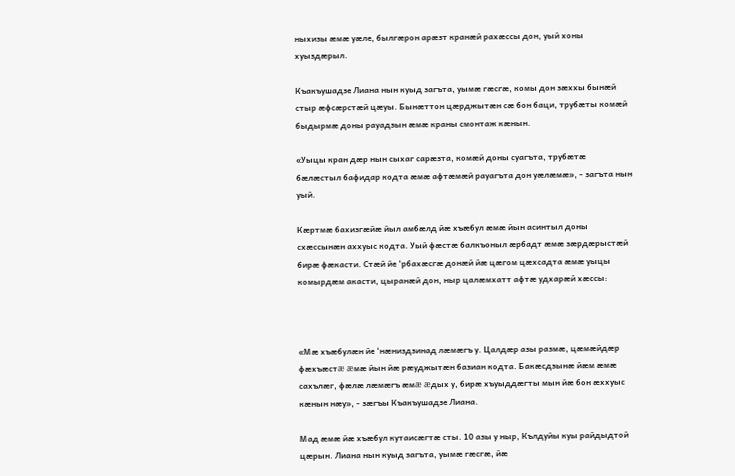ныхизы æмæ уæле, былгæрон арæзт кранæй рахæссы дон, уый хоны хуыздæрыл.

Къакъушадзе Лиана нын куыд загъта, уымæ гæсгæ, комы дон зæххы бынæй стыр æфсæрстæй цæуы. Бынæттон цæрджытæн сæ бон баци, трубæты комæй быдырмæ доны рауадзын æмæ краны смонтаж кæнын.

«Уыцы кран дæр нын сыхаг сарæзта, комæй доны суагъта, трубæтæ бæлæстыл бафидар кодта æмæ афтæмæй рауагъта дон уæлæмæ», - загъта нын уый.

Кæртмæ бахизгæйæ йыл амбæлд йæ хъæбул æмæ йын асинтыл доны схæссынæн аххуыс кодта. Уый фæстæ балкъоныл æрбадт æмæ зæрдæрыстæй бирæ фæкасти. Стæй йе ‘рбахæсгæ донæй йæ цæгом цæхсадта æмæ уыцы комырдæм акасти, цыранæй дон, ныр цалæмхатт афтæ удхарæй хæссы:



«Мæ хъæбулæн йе ‘нæниздзинад лæмæгъ у. Цалдæр азы размæ, цæмæйдæр фæхъæстæ æмæ йын йæ рæуджытæн базиан кодта. Бакæсдзынæ йæм æмæ сахълæг, фæлæ лæмæгъ æмæ æдых у, бирæ хъуыддæгты мын йæ бон æххуыс кæнын нæу», - зæгъы Къакъушадзе Лиана.

Мад æмæ йæ хъæбул кутаисæгтæ сты. 10 азы у ныр, Кълдуйы куы райдыдтой цæрын. Лиана нын куыд загъта, уымæ гæсгæ, йæ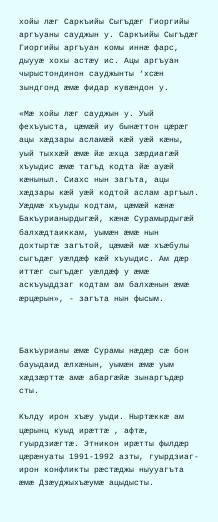хойы лæг Саркъийы Сыгъдæг Гиоргийы аргъуаны сауджын у. Саркъийы Сыгъдæг Гиоргийы аргъуан комы иннæ фарс, дыууæ хохы астæу ис. Ацы аргъуан чырыстондинон сауджынты ‘хсæн зындгонд æмæ фидар кувæндон у.

«Мæ хойы лæг сауджын у. Уый фехъуыста, цæмæй иу бынæттон цæрæг ацы хæдзары асламæй кæй уæй кæны, уый тыххæй æмæ йæ æхца зæрдиагæй хъуыдис æмæ тагъд кодта йæ ауæй кæныныл. Сиахс нын загъта, ацы хæдзары кæй уæй кодтой аслам аргъыл. Уæдмæ хъуыды кодтам, цæмæй кæнæ Бакъурианырдыгæй, кæнæ Сурамырдыгæй балхæдтаиккам, уымæн æмæ нын дохтыртæ загътой, цæмæй мæ хъæбулы сыгъдæг уæлдæф кæй хъуыдис. Ам дæр иттæг сыгъдæг уæлдæф у æмæ аскъуыддзаг кодтам ам балхæнын æмæ æрцæрын», - загъта нын фысым.



Бакъурианы æмæ Сурамы нæдæр сæ бон бауыдаид æлхæнын, уымæн æмæ уым хæдзæрттæ амæ абаргæйæ зынаргъдæр сты.

Кълду ирон хъæу уыди. Ныртæккæ ам цæрынц куыд ирæттæ , афтæ, гуырдзиæгтæ. Этникон ирæтты фылдæр цæрæнуаты 1991-1992 азты, гуырдзиаг-ирон конфликты рæстæджы ныууагъта æмæ Дзæуджыхъæумæ ацыдысты.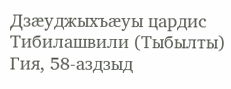Дзæуджыхъæуы цардис Тибилашвили (Тыбылты) Гия, 58-аздзыд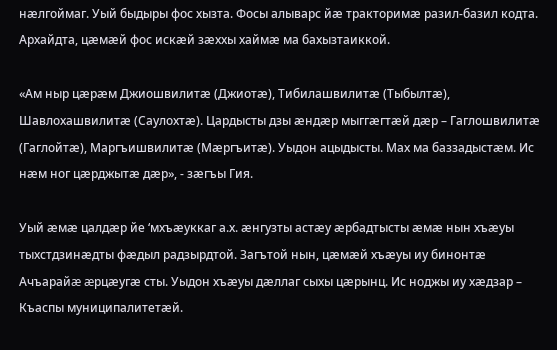нæлгоймаг. Уый быдыры фос хызта. Фосы алыварс йæ тракторимæ разил-базил кодта. Архайдта, цæмæй фос искæй зæххы хаймæ ма бахызтаиккой.

«Ам ныр цæрæм Джиошвилитæ (Джиотæ), Тибилашвилитæ (Тыбылтæ), Шавлохашвилитæ (Саулохтæ). Цардысты дзы æндæр мыггæгтæй дæр – Гаглошвилитæ (Гаглойтæ), Маргъишвилитæ (Мæргъитæ). Уыдон ацыдысты. Мах ма баззадыстæм. Ис нæм ног цæрджытæ дæр», - зæгъы Гия.

Уый æмæ цалдæр йе ‘мхъæуккаг а.х. æнгузты астæу æрбадтысты æмæ нын хъæуы тыхстдзинæдты фæдыл радзырдтой. Загътой нын, цæмæй хъæуы иу бинонтæ Ачъарайæ æрцæугæ сты. Уыдон хъæуы дæллаг сыхы цæрынц. Ис ноджы иу хæдзар – Къаспы муниципалитетæй.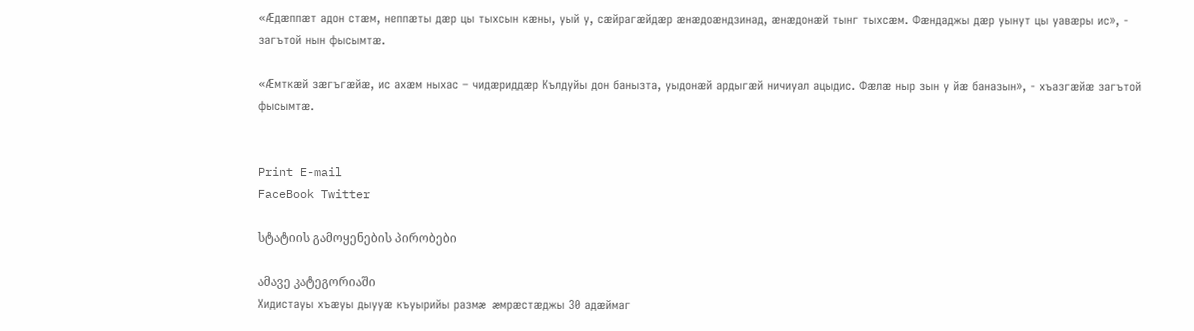«Æдæппæт адон стæм, неппæты дæр цы тыхсын кæны, уый у, сæйрагæйдæр æнæдоæндзинад, æнæдонæй тынг тыхсæм. Фæндаджы дæр уынут цы уавæры ис», - загътой нын фысымтæ.

«Æмткæй зæгъгæйæ, ис ахæм ныхас – чидæриддæр Кълдуйы дон банызта, уыдонæй ардыгæй ничиуал ацыдис. Фæлæ ныр зын у йæ баназын», - хъазгæйæ загътой фысымтæ.


Print E-mail
FaceBook Twitter

სტატიის გამოყენების პირობები

ამავე კატეგორიაში
Хидистауы хъæуы дыууæ къуырийы размæ æмрæстæджы 30 адæймаг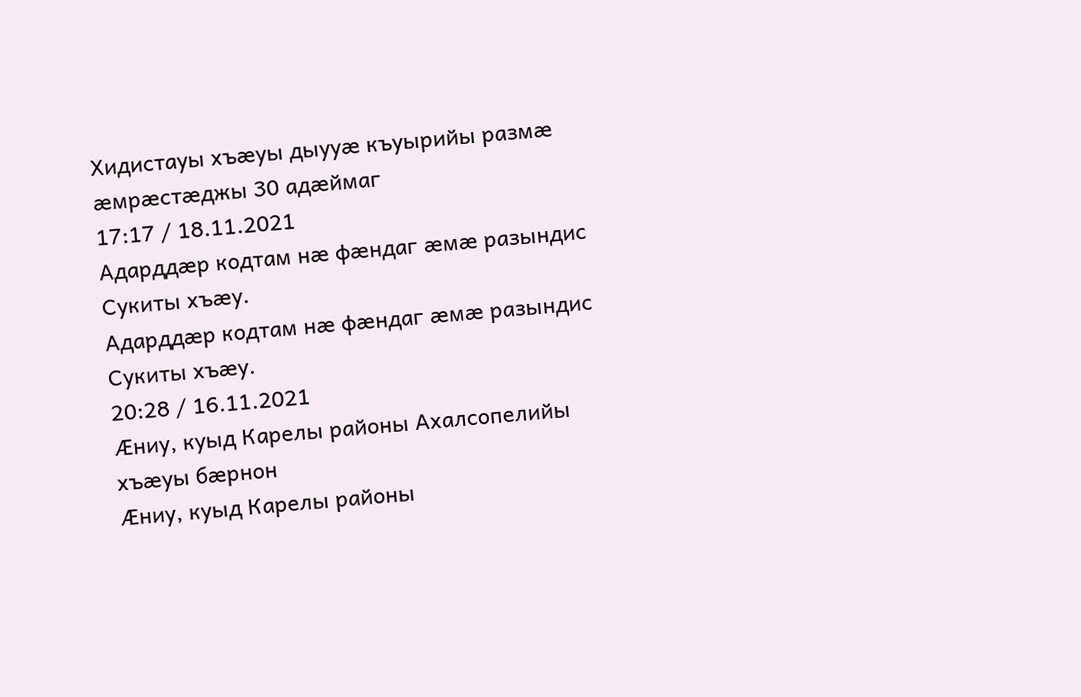Хидистауы хъæуы дыууæ къуырийы размæ æмрæстæджы 30 адæймаг
17:17 / 18.11.2021
Адарддæр кодтам нæ фæндаг æмæ разындис Сукиты хъæу.
Адарддæр кодтам нæ фæндаг æмæ разындис Сукиты хъæу.
20:28 / 16.11.2021
Æниу, куыд Карелы районы Ахалсопелийы хъæуы бæрнон
Æниу, куыд Карелы районы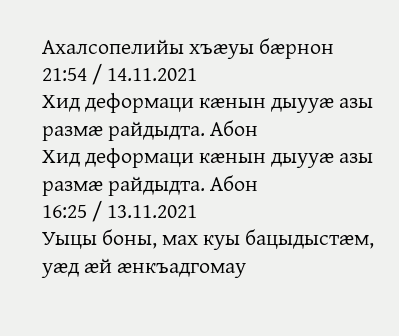Ахалсопелийы хъæуы бæрнон
21:54 / 14.11.2021
Хид деформаци кæнын дыууæ азы размæ райдыдта. Абон
Хид деформаци кæнын дыууæ азы размæ райдыдта. Абон
16:25 / 13.11.2021
Уыцы боны, мах куы бацыдыстæм, уæд æй æнкъадгомау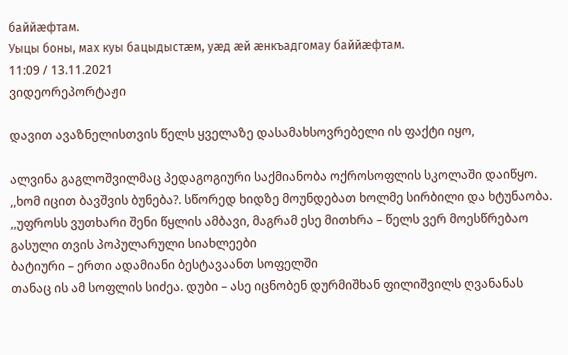баййæфтам.
Уыцы боны, мах куы бацыдыстæм, уæд æй æнкъадгомау баййæфтам.
11:09 / 13.11.2021
ვიდეორეპორტაჟი

დავით ავაზნელისთვის წელს ყველაზე დასამახსოვრებელი ის ფაქტი იყო,

ალვინა გაგლოშვილმაც პედაგოგიური საქმიანობა ოქროსოფლის სკოლაში დაიწყო.
,,ხომ იცით ბავშვის ბუნება?. სწორედ ხიდზე მოუნდებათ ხოლმე სირბილი და ხტუნაობა.
,,უფროსს ვუთხარი შენი წყლის ამბავი, მაგრამ ესე მითხრა – წელს ვერ მოესწრებაო
გასული თვის პოპულარული სიახლეები
ბატიური – ერთი ადამიანი ბესტავაანთ სოფელში
თანაც ის ამ სოფლის სიძეა. დუბი – ასე იცნობენ დურმიშხან ფილიშვილს ღვანანას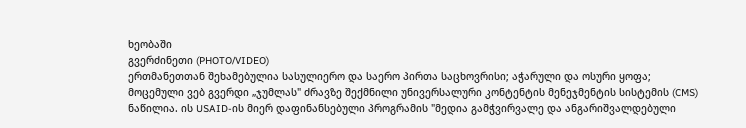ხეობაში
გვერძინეთი (PHOTO/VIDEO)
ერთმანეთთან შეხამებულია სასულიერო და საერო პირთა საცხოვრისი; აჭარული და ოსური ყოფა;
მოცემული ვებ გვერდი „ჯუმლას" ძრავზე შექმნილი უნივერსალური კონტენტის მენეჯმენტის სისტემის (CMS) ნაწილია. ის USAID-ის მიერ დაფინანსებული პროგრამის "მედია გამჭვირვალე და ანგარიშვალდებული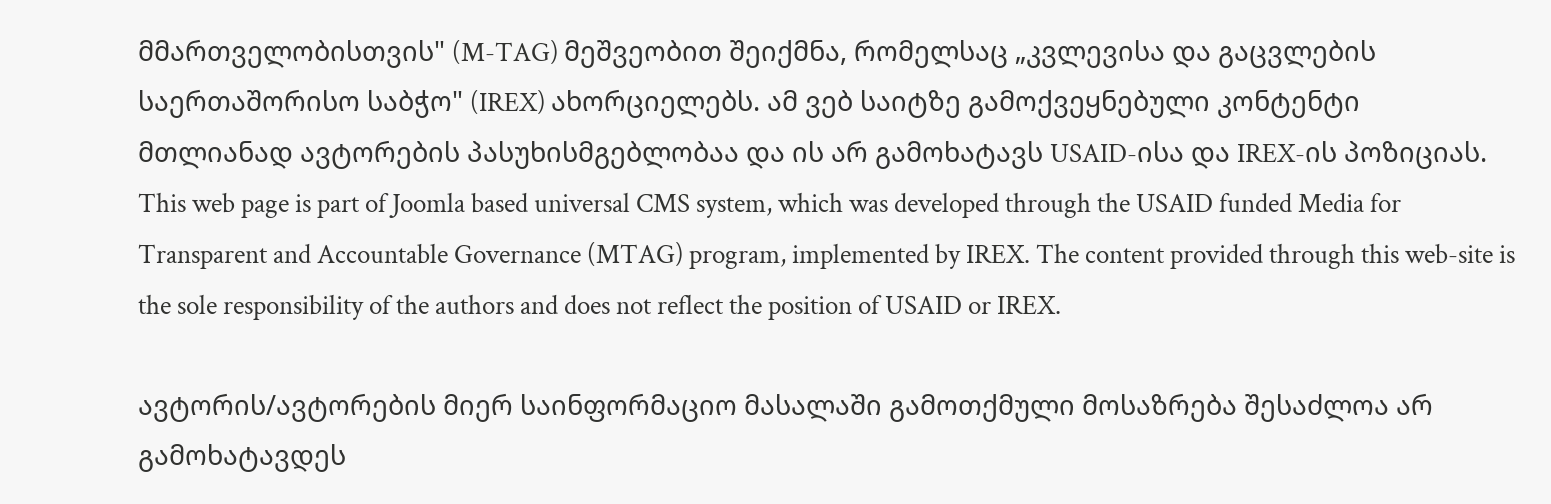მმართველობისთვის" (M-TAG) მეშვეობით შეიქმნა, რომელსაც „კვლევისა და გაცვლების საერთაშორისო საბჭო" (IREX) ახორციელებს. ამ ვებ საიტზე გამოქვეყნებული კონტენტი მთლიანად ავტორების პასუხისმგებლობაა და ის არ გამოხატავს USAID-ისა და IREX-ის პოზიციას.
This web page is part of Joomla based universal CMS system, which was developed through the USAID funded Media for Transparent and Accountable Governance (MTAG) program, implemented by IREX. The content provided through this web-site is the sole responsibility of the authors and does not reflect the position of USAID or IREX.

ავტორის/ავტორების მიერ საინფორმაციო მასალაში გამოთქმული მოსაზრება შესაძლოა არ გამოხატავდეს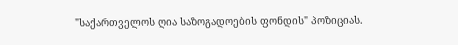"საქართველოს ღია საზოგადოების ფონდის" პოზიციას.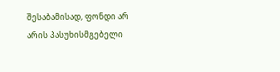შესაბამისად, ფონდი არ არის პასუხისმგებელი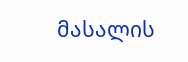მასალის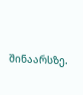შინაარსზე.